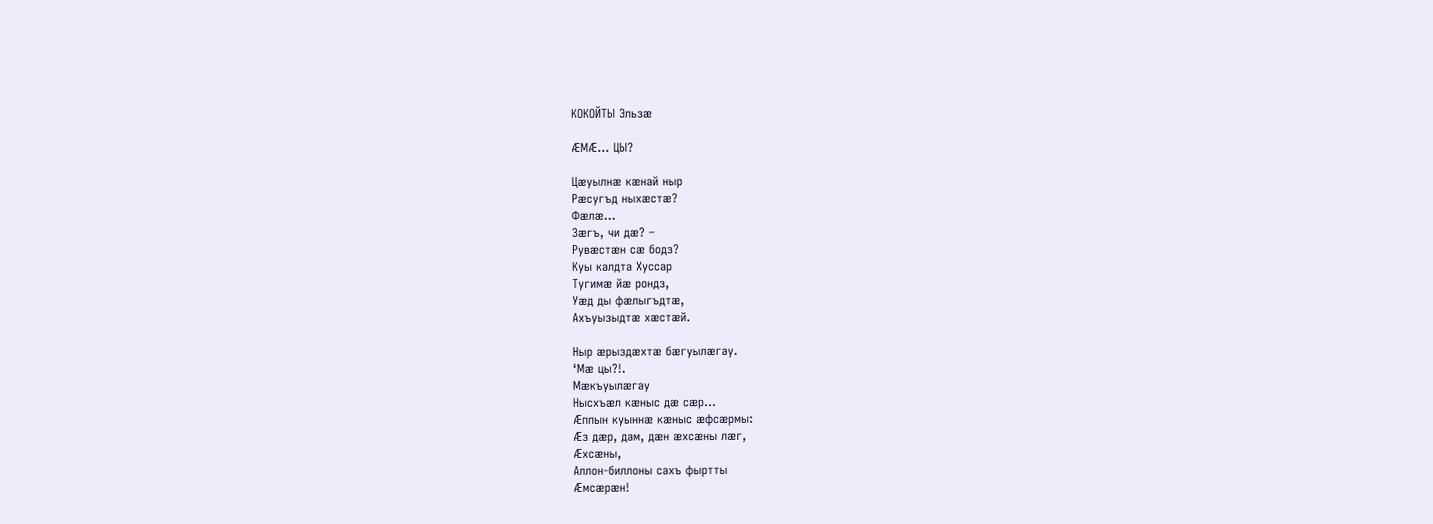КОКОЙТЫ Эльзæ

ÆМÆ… ЦЫ?

Цæуылнæ кæнай ныр
Рæсугъд ныхæстæ?
Фæлæ…
Зæгъ, чи дæ? –
Рувæстæн сæ бодз?
Куы калдта Хуссар
Тугимæ йæ рондз,
Уæд ды фæлыгъдтæ,
Ахъуызыдтæ хæстæй.

Ныр æрыздæхтæ бæгуылæгау.
‘Мæ цы?!.
Мæкъуылæгау
Нысхъæл кæныс дæ сæр…
Æппын куыннæ кæныс æфсæрмы:
Æз дæр, дам, дæн æхсæны лæг,
Æхсæны,
Аллон-биллоны сахъ фыртты
Æмсæрæн!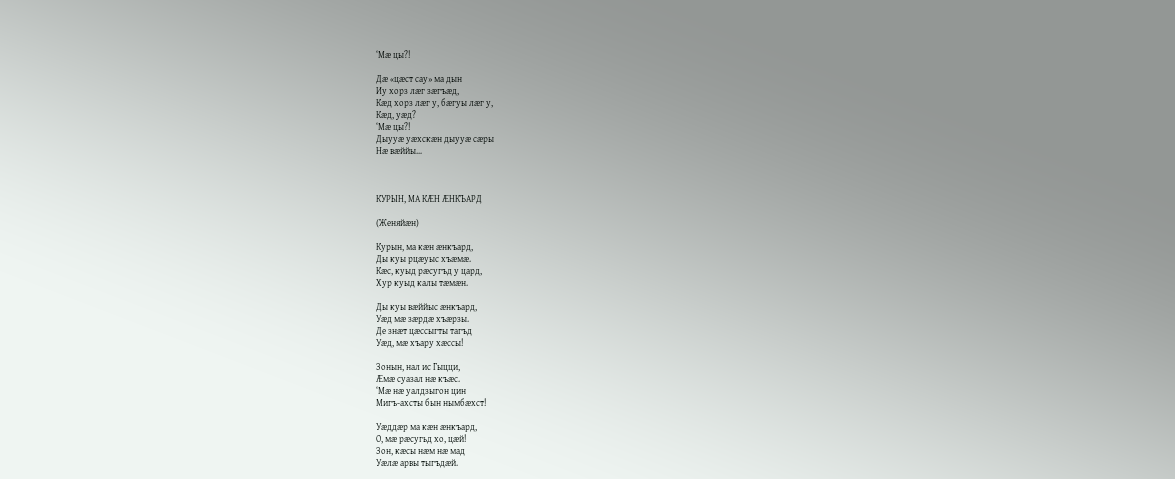‘Мæ цы?!

Дæ «цæст сау» ма дын
Иу хорз лæг зæгъæд,
Кæд хорз лæг у, бæгуы лæг у,
Кæд, уæд?
‘Мæ цы?!
Дыууæ уæхскæн дыууæ сæры
Нæ вæййы…



КУРЫН, МА КÆН ÆНКЪАРД

(Женяйæн)

Курын, ма кæн æнкъард,
Ды куы рцæуыс хъæмæ.
Кæс, куыд рæсугъд у цард,
Хур куыд калы тæмæн.

Ды куы вæййыс æнкъард,
Уæд мæ зæрдæ хъæрзы.
Де знæт цæссыгты тагъд
Уæд, мæ хъару хæссы!

Зонын, нал ис Гыцци,
Æмæ суазал нæ къæс.
‘Мæ нæ уалдзыгон цин
Мигъ-ахсты бын нымбæхст!

Уæддæр ма кæн æнкъард,
О, мæ рæсугьд хо, цæй!
Зон, кæсы нæм нæ мад
Уæлæ арвы тыгъдæй.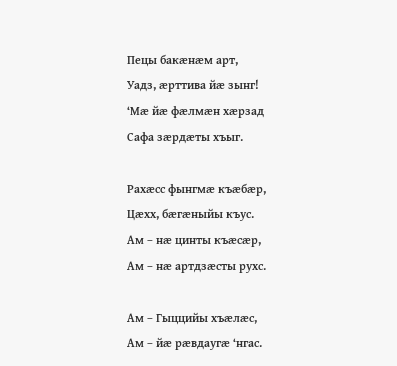Пецы бакæнæм арт,
Уадз, æрттива йæ зынг!
‘Мæ йæ фæлмæн хæрзад
Сафа зæрдæты хъыг.

Рахæсс фынгмæ къæбæр,
Цæхх, бæгæныйы къус.
Ам – нæ цинты къæсæр,
Ам – нæ артдзæсты рухс.

Ам – Гыццийы хъæлæс,
Ам – йæ рæвдаугæ ‘нгас.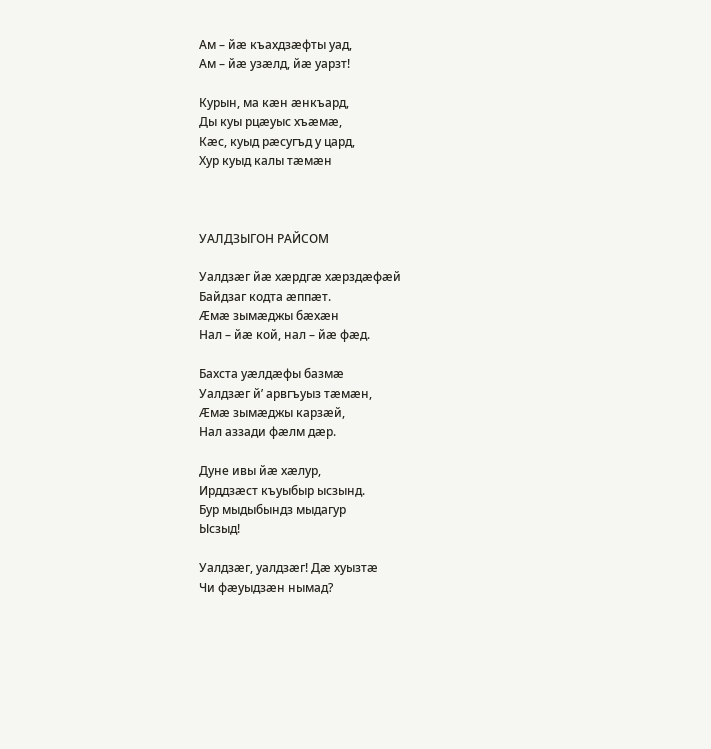Ам – йæ къахдзæфты уад,
Ам – йæ узæлд, йæ уарзт!

Курын, ма кæн æнкъард,
Ды куы рцæуыс хъæмæ,
Кæс, куыд рæсугъд у цард,
Хур куыд калы тæмæн



УАЛДЗЫГОН РАЙСОМ

Уалдзæг йæ хæрдгæ хæрздæфæй
Байдзаг кодта æппæт.
Æмæ зымæджы бæхæн
Нал – йæ кой, нал – йæ фæд.

Бахста уæлдæфы базмæ
Уалдзæг й’ арвгъуыз тæмæн,
Æмæ зымæджы карзæй,
Нал аззади фæлм дæр.

Дуне ивы йæ хæлур,
Ирддзæст къуыбыр ысзынд.
Бур мыдыбындз мыдагур
Ысзыд!

Уалдзæг, уалдзæг! Дæ хуызтæ
Чи фæуыдзæн нымад?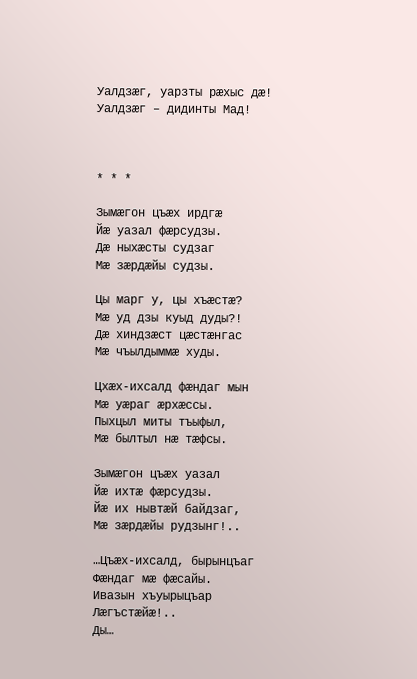Уалдзæг, уарзты рæхыс дæ!
Уалдзæг – дидинты Мад!



* * *

Зымæгон цъæх ирдгæ
Йæ уазал фæрсудзы.
Дæ ныхæсты судзаг
Мæ зæрдæйы судзы.

Цы марг у, цы хъæстæ?
Мæ уд дзы куыд дуды?!
Дæ хиндзæст цæстæнгас
Мæ чъылдыммæ худы.

Цхæх-ихсалд фæндаг мын
Мæ уæраг æрхæссы.
Пыхцыл миты тъыфыл,
Мæ былтыл нæ тæфсы.

Зымæгон цъæх уазал
Йæ ихтæ фæрсудзы.
Йæ их нывтæй байдзаг,
Мæ зæрдæйы рудзынг!..

…Цъæх-ихсалд, бырынцъаг
Фæндаг мæ фæсайы.
Ивазын хъуырыцъар
Лæгъстæйæ!..
Ды…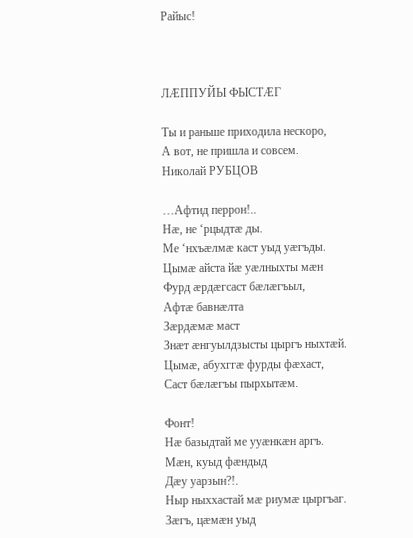Райыс!



ЛÆППУЙЫ ФЫСТÆГ

Ты и раньше приходила нескоро,
А вот, не пришла и совсем.
Николай РУБЦОВ

…Афтид перрон!..
Нæ, не ‘рцыдтæ ды.
Ме ‘нхъæлмæ каст уыд уæгъды.
Цымæ айста йæ уæлныхты мæн
Фурд æрдæгсаст бæлæгъыл,
Афтæ бавнæлта
Зæрдæмæ маст
Знæт æнгуылдзысты цыргъ ныхтæй.
Цымæ, абухггæ фурды фæхаст,
Саст бæлæгъы пырхытæм.

Фонт!
Нæ базыдтай ме ууæнкæн аргъ.
Мæн, куыд фæндыд
Дæу уарзын?!.
Ныр ныххастай мæ риумæ цыргъаг.
Зæгъ, цæмæн уыд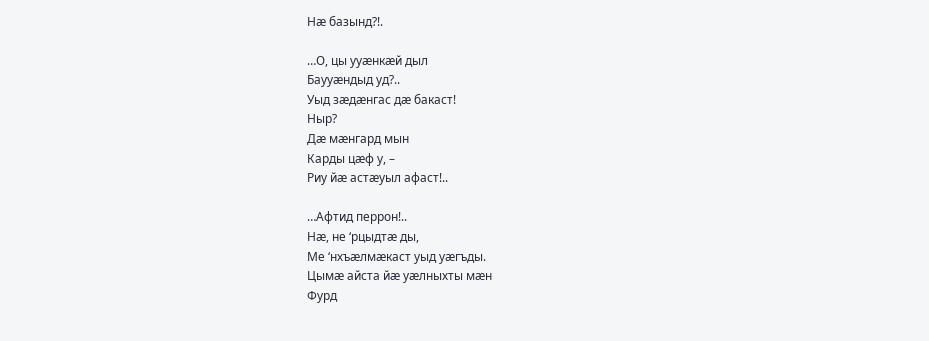Нæ базынд?!.

…О, цы ууæнкæй дыл
Баууæндыд уд?..
Уыд зæдæнгас дæ бакаст!
Ныр?
Дæ мæнгард мын
Карды цæф у, –
Риу йæ астæуыл афаст!..

…Афтид перрон!..
Нæ, не ‘рцыдтæ ды,
Ме ‘нхъæлмæкаст уыд уæгъды.
Цымæ айста йæ уæлныхты мæн
Фурд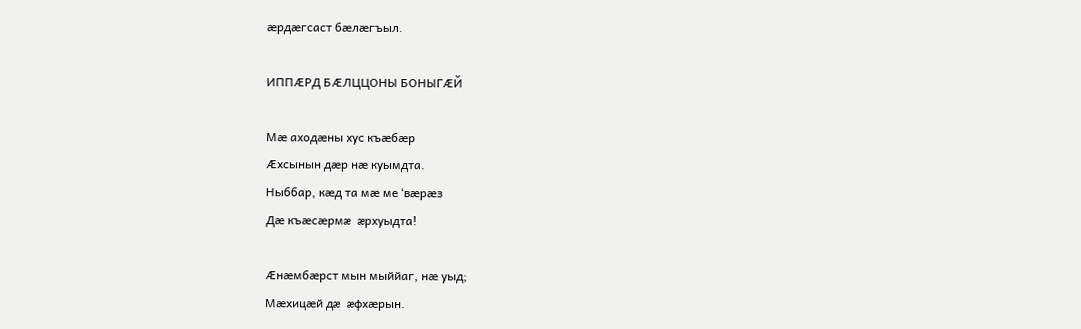æрдæгсаст бæлæгъыл.

ИППÆРД БÆЛЦЦОНЫ БОНЫГÆЙ

Мæ аходæны хус къæбæр
Æхсынын дæр нæ куымдта.
Ныббар, кæд та мæ ме ‘вæрæз
Дæ къæсæрмæ æрхуыдта!

Æнæмбæрст мын мыййаг, нæ уыд;
Мæхицæй дæ æфхæрын.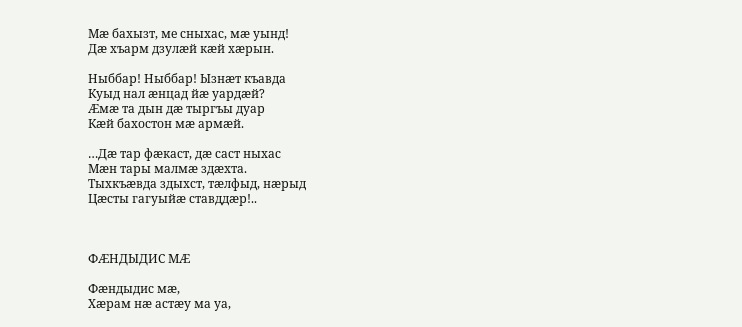Мæ бахызт, ме сныхас, мæ уынд!
Дæ хъарм дзулæй кæй хæрын.

Ныббар! Ныббар! Ызнæт къавда
Куыд нал æнцад йæ уардæй?
Æмæ та дын дæ тыргъы дуар
Кæй бахостон мæ армæй.

…Дæ тар фæкаст, дæ саст ныхас
Мæн тары малмæ здæхта.
Тыхкъæвда здыхст, тæлфыд, нæрыд
Цæсты гагуыйæ ставддæр!..



ФÆНДЫДИС МÆ

Фæндыдис мæ,
Хæрам нæ астæу ма уа,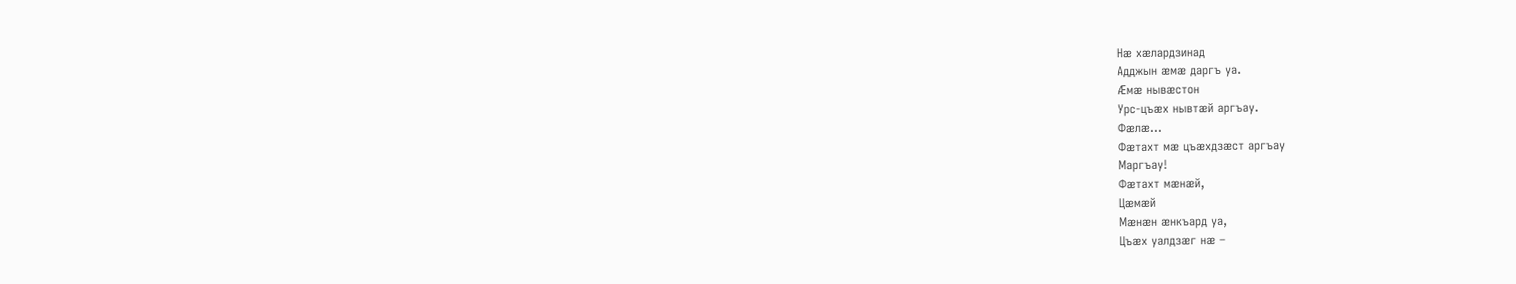Нæ хæлардзинад
Адджын æмæ даргъ уа.
Æмæ нывæстон
Урс-цъæх нывтæй аргъау.
Фæлæ…
Фæтахт мæ цъæхдзæст аргъау
Маргъау!
Фæтахт мæнæй,
Цæмæй
Мæнæн æнкъард уа,
Цъæх уалдзæг нæ –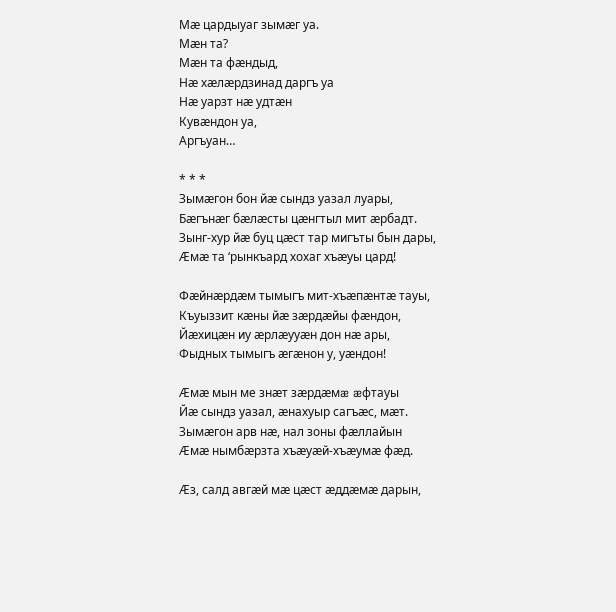Мæ цардыуаг зымæг уа.
Мæн та?
Мæн та фæндыд,
Нæ хæлæрдзинад даргъ уа
Нæ уарзт нæ удтæн
Кувæндон уа,
Аргъуан…

* * *
Зымæгон бон йæ сындз уазал луары,
Бæгънæг бæлæсты цæнгтыл мит æрбадт.
Зынг-хур йæ буц цæст тар мигъты бын дары,
Æмæ та ‘рынкъард хохаг хъæуы цард!

Фæйнæрдæм тымыгъ мит-хъæпæнтæ тауы,
Къуыззит кæны йæ зæрдæйы фæндон,
Йæхицæн иу æрлæууæн дон нæ ары,
Фыдных тымыгъ æгæнон у, уæндон!

Æмæ мын ме знæт зæрдæмæ æфтауы
Йæ сындз уазал, æнахуыр сагъæс, мæт.
Зымæгон арв нæ, нал зоны фæллайын
Æмæ нымбæрзта хъæуæй-хъæумæ фæд.

Æз, салд авгæй мæ цæст æддæмæ дарын,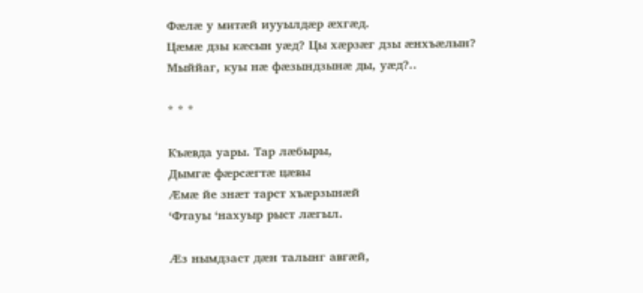Фæлæ у митæй иууылдæр æхгæд.
Цæмæ дзы кæсын уæд? Цы хæрзæг дзы æнхъæлын?
Мыййаг, куы нæ фæзындзынæ ды, уæд?..

* * *

Къæвда уары. Тар лæбыры,
Дымгæ фæрсæгтæ цæвы
Æмæ йе знæт тарст хъæрзынæй
‘Фтауы ‘нахуыр рыст лæгыл.

Æз нымдзаст дæн талынг авгæй,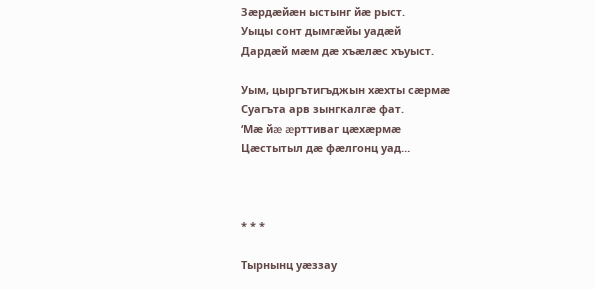Зæрдæйæн ыстынг йæ рыст.
Уыцы сонт дымгæйы уадæй
Дардæй мæм дæ хъæлæс хъуыст.

Уым, цыргътигъджын хæхты сæрмæ
Суагъта арв зынгкалгæ фат.
‘Мæ йæ æрттиваг цæхæрмæ
Цæстытыл дæ фæлгонц уад…



* * *

Тырнынц уæззау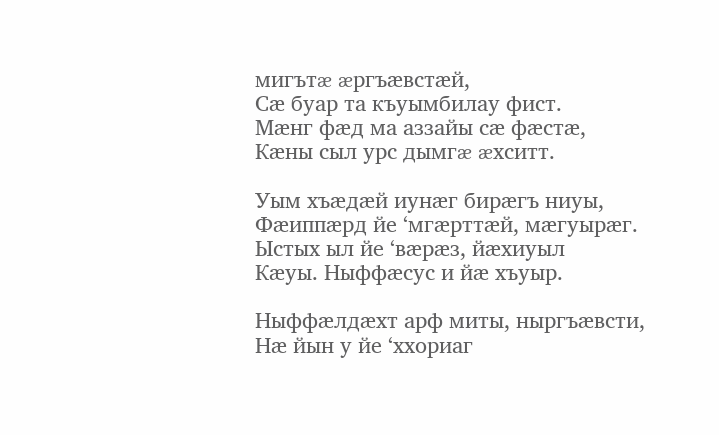мигътæ æргъæвстæй,
Сæ буар та къуымбилау фист.
Мæнг фæд ма аззайы сæ фæстæ,
Кæны сыл урс дымгæ æхситт.

Уым хъæдæй иунæг бирæгъ ниуы,
Фæиппæрд йе ‘мгæрттæй, мæгуырæг.
Ыстых ыл йе ‘вæрæз, йæхиуыл
Кæуы. Ныффæсус и йæ хъуыр.

Ныффæлдæхт арф миты, ныргъæвсти,
Нæ йын у йе ‘ххориаг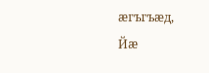æгъгъæд,
Йæ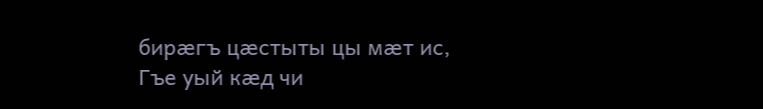бирæгъ цæстыты цы мæт ис,
Гъе уый кæд чи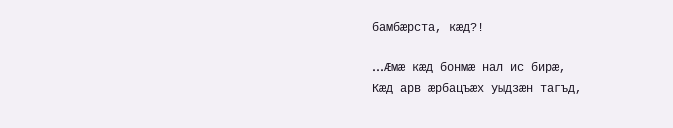бамбæрста, кæд?!

…Æмæ кæд бонмæ нал ис бирæ,
Кæд арв æрбацъæх уыдзæн тагъд,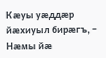Кæуы уæддæр йæхиуыл бирæгъ, –
Нæмы йæ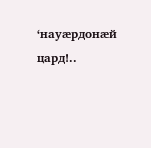‘науæрдонæй цард!..